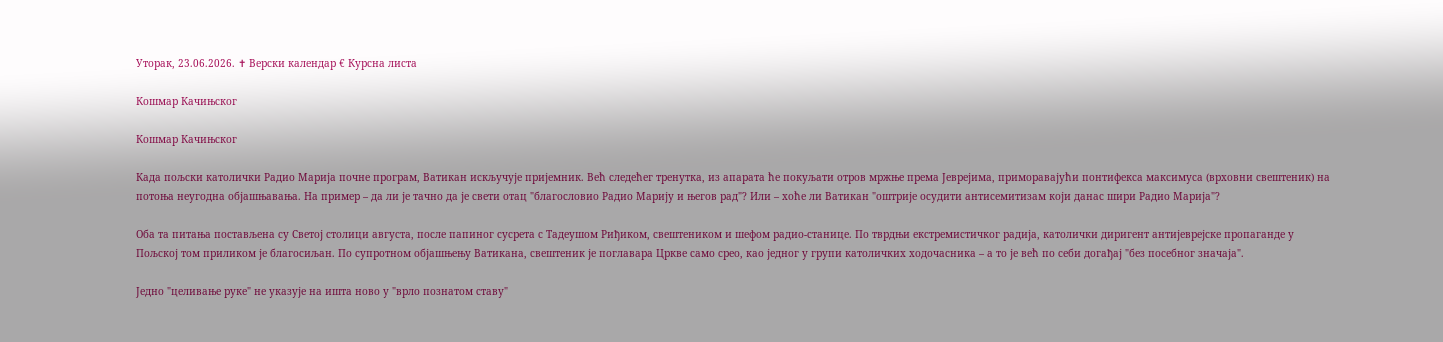Уторак, 23.06.2026. ✝ Верски календар € Курсна листа

Кошмар Качињског

Кошмар Качињског

Када пољски католички Радио Марија почне програм, Ватикан искључује пријемник. Већ следећег тренутка, из апарата ће покуљати отров мржње према Јеврејима, приморавајући понтифекса максимуса (врховни свештеник) на потоња неугодна објашњавања. На пример – да ли је тачно да је свети отац "благословио Радио Марију и његов рад"? Или – хоће ли Ватикан "оштрије осудити антисемитизам који данас шири Радио Марија"?

Оба та питања постављена су Светој столици августа, после папиног сусрета с Тадеушом Риђиком, свештеником и шефом радио-станице. По тврдњи екстремистичког радија, католички диригент антијеврејске пропаганде у Пољској том приликом је благосиљан. По супротном објашњењу Ватикана, свештеник је поглавара Цркве само срео, као једног у групи католичких ходочасника – а то је већ по себи догађај "без посебног значаја".

Једно "целивање руке" не указује на ишта ново у "врло познатом ставу"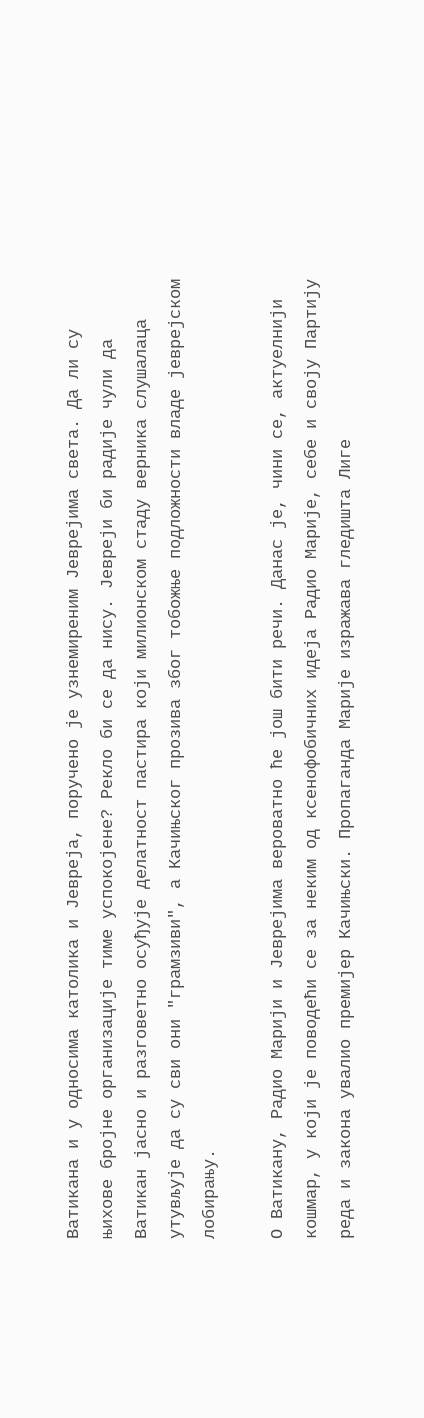Ватикана и у односима католика и Јевреја, поручено је узнемиреним Јеврејима света. Да ли су њихове бројне организације тиме успокојене? Рекло би се да нису. Јевреји би радије чули да Ватикан јасно и разговетно осуђује делатност пастира који милионском стаду верника слушалаца утувљује да су сви они "грамзиви", а Качињског прозива због тобожње подложности владе јеврејском лобирању.

О Ватикану, Радио Марији и Јеврејима вероватно ће још бити речи. Данас је, чини се, актуелнији кошмар, у који је поводећи се за неким од ксенофобичних идеја Радио Марије, себе и своју Партију реда и закона увалио премијер Качињски. Пропаганда Марије изражава гледишта Лиге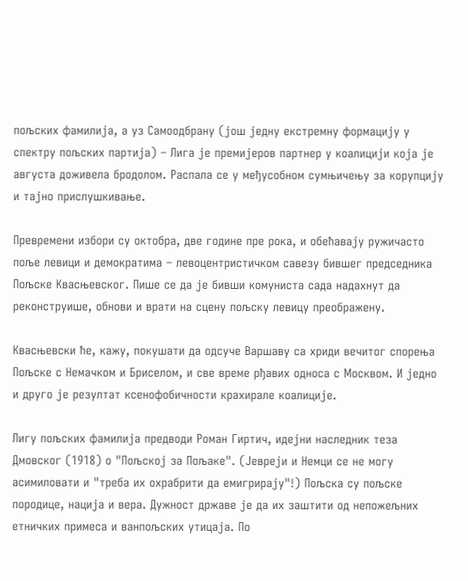пољских фамилија, а уз Самоодбрану (још једну екстремну формацију у спектру пољских партија) – Лига је премијеров партнер у коалицији која је августа доживела бродолом. Распала се у међусобном сумњичењу за корупцију и тајно прислушкивање.

Превремени избори су октобра, две године пре рока, и обећавају ружичасто поље левици и демократима – левоцентристичком савезу бившег председника Пољске Квасњевског. Пише се да је бивши комуниста сада надахнут да реконструише, обнови и врати на сцену пољску левицу преображену.

Квасњевски ће, кажу, покушати да одсуче Варшаву са хриди вечитог спорења Пољске с Немачком и Бриселом, и све време рђавих односа с Москвом. И једно и друго је резултат ксенофобичности крахирале коалиције.

Лигу пољских фамилија предводи Роман Гиртич, идејни наследник теза Дмовског (1918) о "Пољској за Пољаке". (Јевреји и Немци се не могу асимиловати и "треба их охрабрити да емигрирају"!) Пољска су пољске породице, нација и вера. Дужност државе је да их заштити од непожељних етничких примеса и ванпољских утицаја. По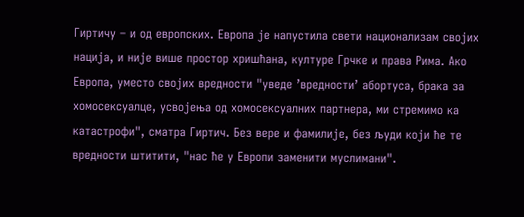Гиртичу – и од европских. Европа је напустила свети национализам својих нација, и није више простор хришћана, културе Грчке и права Рима. Ако Европа, уместо својих вредности "уведе ’вредности’ абортуса, брака за хомосексуалце, усвојења од хомосексуалних партнера, ми стремимо ка катастрофи", сматра Гиртич. Без вере и фамилије, без људи који ће те вредности штитити, "нас ће у Европи заменити муслимани".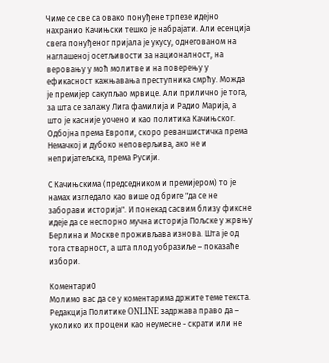Чиме се све са овако понуђене трпезе идејно нахранио Качињски тешко је набрајати. Али есенција свега понуђеног пријала је укусу, однегованом на наглашеној осетљивости за националност, на веровању у моћ молитве и на поверењу у ефикасност кажњавања преступника смрћу. Можда је премијер сакупљао мрвице. Али прилично је тога, за шта се залажу Лига фамилија и Радио Марија, а што је касније уочено и као политика Качињског. Одбојна према Европи, скоро реваншистичка према Немачкој и дубоко неповерљива, ако не и непријатељска, према Русији.

С Качињскима (председником и премијером) то је намах изгледало као више од бриге "да се не заборави историја". И понекад сасвим близу фиксне идеје да се неспорно мучна историја Пољске у жрвњу Берлина и Москве проживљава изнова. Шта је од тога стварност, а шта плод уобразиље – показаће избори.

Коментари0
Молимо вас да се у коментарима држите теме текста. Редакција Политике ONLINE задржава право да – уколико их процени као неумесне - скрати или не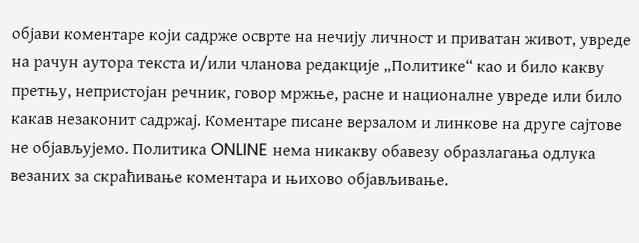објави коментаре који садрже осврте на нечију личност и приватан живот, увреде на рачун аутора текста и/или чланова редакције „Политике“ као и било какву претњу, непристојан речник, говор мржње, расне и националне увреде или било какав незаконит садржај. Коментаре писане верзалом и линкове на друге сајтове не објављујемо. Политика ONLINE нема никакву обавезу образлагања одлука везаних за скраћивање коментара и њихово објављивање.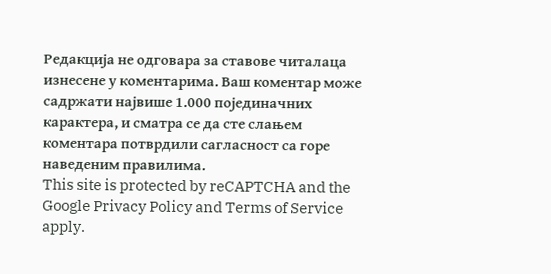Редакција не одговара за ставове читалаца изнесене у коментарима. Ваш коментар може садржати највише 1.000 појединачних карактера, и сматра се да сте слањем коментара потврдили сагласност са горе наведеним правилима.
This site is protected by reCAPTCHA and the Google Privacy Policy and Terms of Service apply.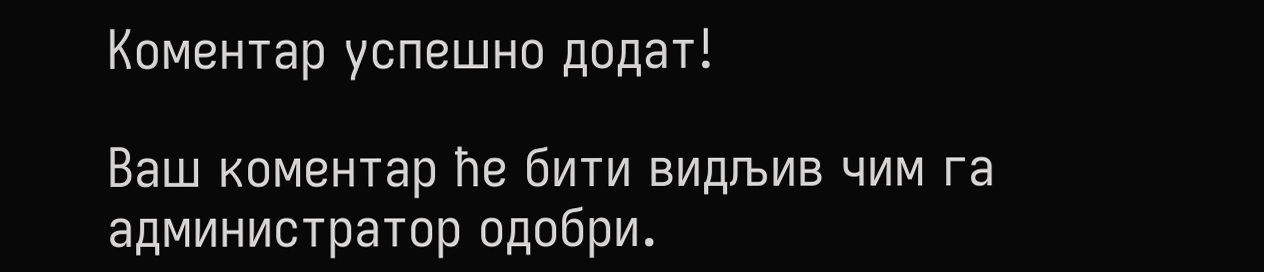Комeнтар успeшно додат!

Ваш комeнтар ћe бити видљив чим га администратор одобри.